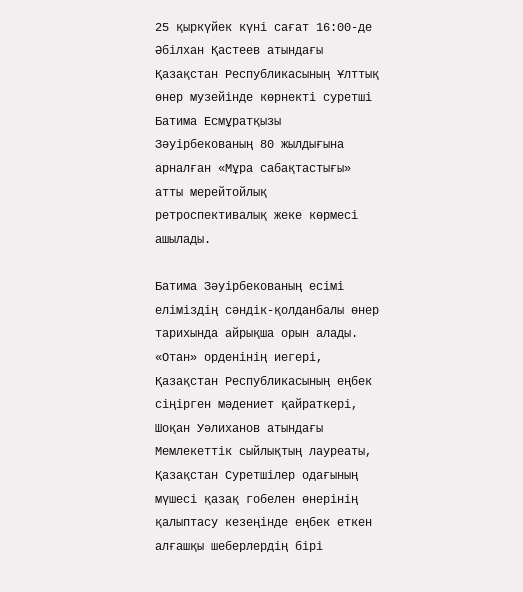25 қыркүйек күні сағат 16:00-де Әбілхан Қастеев атындағы Қазақстан Республикасының Ұлттық өнер музейінде көрнекті суретші Батима Есмұратқызы Зәуірбекованың 80 жылдығына арналған «Мұра сабақтастығы» атты мерейтойлық ретроспективалық жеке көрмесі ашылады.

Батима Зәуірбекованың есімі еліміздің сәндік-қолданбалы өнер тарихында айрықша орын алады. «Отан» орденінің иегері, Қазақстан Республикасының еңбек сіңірген мәдениет қайраткері, Шоқан Уәлиханов атындағы Мемлекеттік сыйлықтың лауреаты, Қазақстан Суретшілер одағының мүшесі қазақ гобелен өнерінің қалыптасу кезеңінде еңбек еткен алғашқы шеберлердің бірі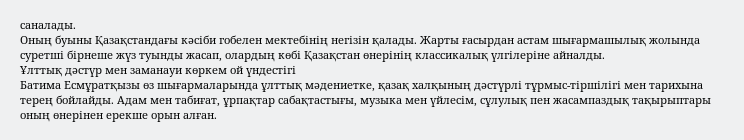саналады.
Оның буыны Қазақстандағы кәсіби гобелен мектебінің негізін қалады. Жарты ғасырдан астам шығармашылық жолында суретші бірнеше жүз туынды жасап, олардың көбі Қазақстан өнерінің классикалық үлгілеріне айналды.
Ұлттық дәстүр мен заманауи көркем ой үндестігі
Батима Есмұратқызы өз шығармаларында ұлттық мәдениетке, қазақ халқының дәстүрлі тұрмыс-тіршілігі мен тарихына терең бойлайды. Адам мен табиғат, ұрпақтар сабақтастығы, музыка мен үйлесім, сұлулық пен жасампаздық тақырыптары оның өнерінен ерекше орын алған.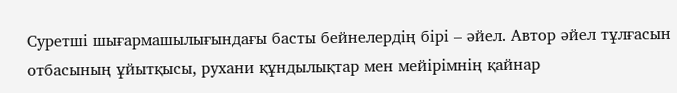Суретші шығармашылығындағы басты бейнелердің бірі – әйел. Автор әйел тұлғасын отбасының ұйытқысы, рухани құндылықтар мен мейірімнің қайнар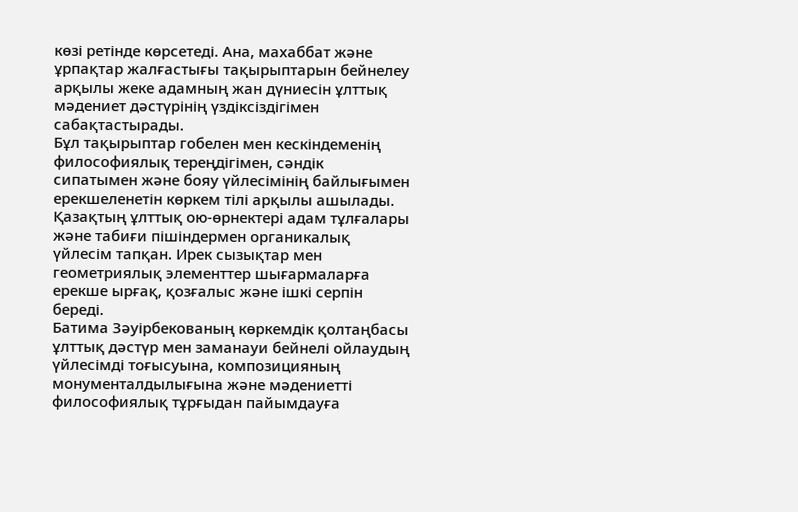көзі ретінде көрсетеді. Ана, махаббат және ұрпақтар жалғастығы тақырыптарын бейнелеу арқылы жеке адамның жан дүниесін ұлттық мәдениет дәстүрінің үздіксіздігімен сабақтастырады.
Бұл тақырыптар гобелен мен кескіндеменің философиялық тереңдігімен, сәндік сипатымен және бояу үйлесімінің байлығымен ерекшеленетін көркем тілі арқылы ашылады. Қазақтың ұлттық ою-өрнектері адам тұлғалары және табиғи пішіндермен органикалық үйлесім тапқан. Ирек сызықтар мен геометриялық элементтер шығармаларға ерекше ырғақ, қозғалыс және ішкі серпін береді.
Батима Зәуірбекованың көркемдік қолтаңбасы ұлттық дәстүр мен заманауи бейнелі ойлаудың үйлесімді тоғысуына, композицияның монументалдылығына және мәдениетті философиялық тұрғыдан пайымдауға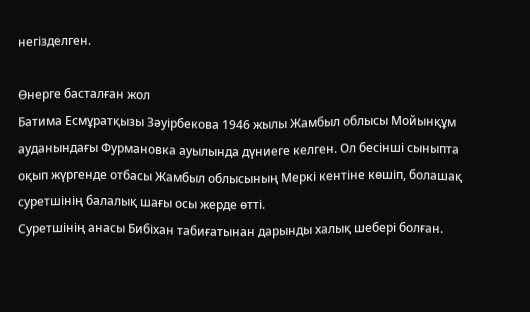негізделген.

Өнерге басталған жол
Батима Есмұратқызы Зәуірбекова 1946 жылы Жамбыл облысы Мойынқұм ауданындағы Фурмановка ауылында дүниеге келген. Ол бесінші сыныпта оқып жүргенде отбасы Жамбыл облысының Меркі кентіне көшіп, болашақ суретшінің балалық шағы осы жерде өтті.
Суретшінің анасы Бибіхан табиғатынан дарынды халық шебері болған.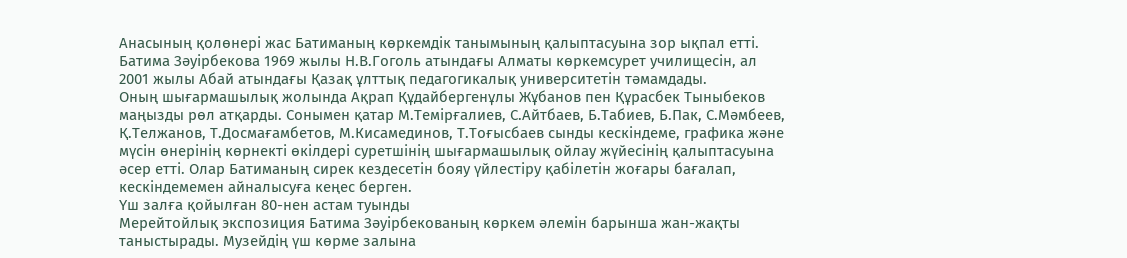Анасының қолөнері жас Батиманың көркемдік танымының қалыптасуына зор ықпал етті.
Батима Зәуірбекова 1969 жылы Н.В.Гоголь атындағы Алматы көркемсурет училищесін, ал 2001 жылы Абай атындағы Қазақ ұлттық педагогикалық университетін тәмамдады.
Оның шығармашылық жолында Ақрап Құдайбергенұлы Жұбанов пен Құрасбек Тыныбеков маңызды рөл атқарды. Сонымен қатар М.Темірғалиев, С.Айтбаев, Б.Табиев, Б.Пак, С.Мәмбеев, Қ.Телжанов, Т.Досмағамбетов, М.Кисамединов, Т.Тоғысбаев сынды кескіндеме, графика және мүсін өнерінің көрнекті өкілдері суретшінің шығармашылық ойлау жүйесінің қалыптасуына әсер етті. Олар Батиманың сирек кездесетін бояу үйлестіру қабілетін жоғары бағалап, кескіндемемен айналысуға кеңес берген.
Үш залға қойылған 80-нен астам туынды
Мерейтойлық экспозиция Батима Зәуірбекованың көркем әлемін барынша жан-жақты таныстырады. Музейдің үш көрме залына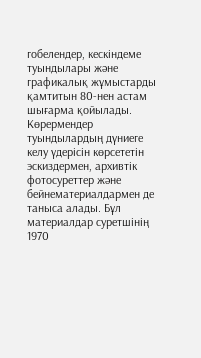гобелендер, кескіндеме туындылары және графикалық жұмыстарды қамтитын 80-нен астам шығарма қойылады.
Көрермендер туындылардың дүниеге келу үдерісін көрсететін эскиздермен, архивтік фотосуреттер және бейнематериалдармен де таныса алады. Бұл материалдар суретшінің 1970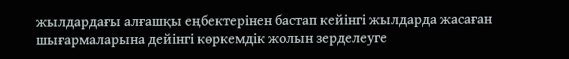жылдардағы алғашқы еңбектерінен бастап кейінгі жылдарда жасаған шығармаларына дейінгі көркемдік жолын зерделеуге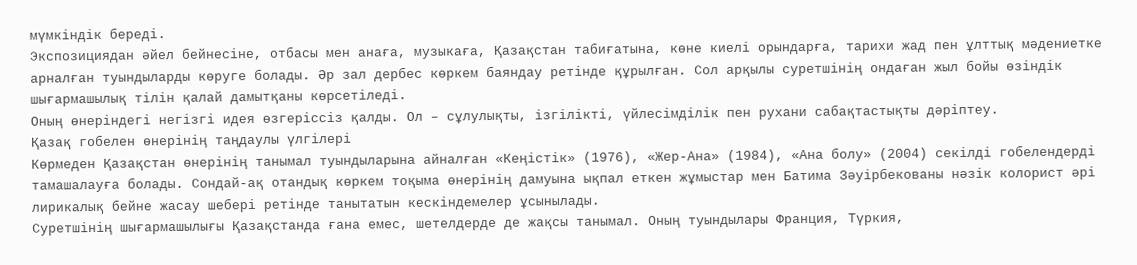мүмкіндік береді.
Экспозициядан әйел бейнесіне, отбасы мен анаға, музыкаға, Қазақстан табиғатына, көне киелі орындарға, тарихи жад пен ұлттық мәдениетке арналған туындыларды көруге болады. Әр зал дербес көркем баяндау ретінде құрылған. Сол арқылы суретшінің ондаған жыл бойы өзіндік шығармашылық тілін қалай дамытқаны көрсетіледі.
Оның өнеріндегі негізгі идея өзгеріссіз қалды. Ол – сұлулықты, ізгілікті, үйлесімділік пен рухани сабақтастықты дәріптеу.
Қазақ гобелен өнерінің таңдаулы үлгілері
Көрмеден Қазақстан өнерінің танымал туындыларына айналған «Кеңістік» (1976), «Жер-Ана» (1984), «Ана болу» (2004) секілді гобелендерді тамашалауға болады. Сондай-ақ отандық көркем тоқыма өнерінің дамуына ықпал еткен жұмыстар мен Батима Зәуірбекованы нәзік колорист әрі лирикалық бейне жасау шебері ретінде танытатын кескіндемелер ұсынылады.
Суретшінің шығармашылығы Қазақстанда ғана емес, шетелдерде де жақсы танымал. Оның туындылары Франция, Түркия,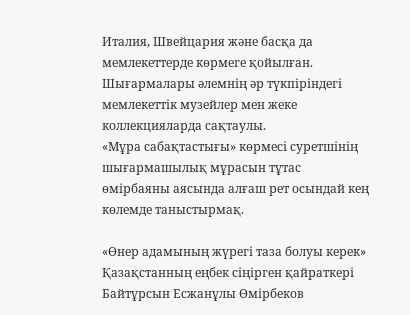Италия, Швейцария және басқа да мемлекеттерде көрмеге қойылған. Шығармалары әлемнің әр түкпіріндегі мемлекеттік музейлер мен жеке коллекцияларда сақтаулы.
«Мұра сабақтастығы» көрмесі суретшінің шығармашылық мұрасын тұтас өмірбаяны аясында алғаш рет осындай кең көлемде таныстырмақ.

«Өнер адамының жүрегі таза болуы керек»
Қазақстанның еңбек сіңірген қайраткері Байтұрсын Есжанұлы Өмірбеков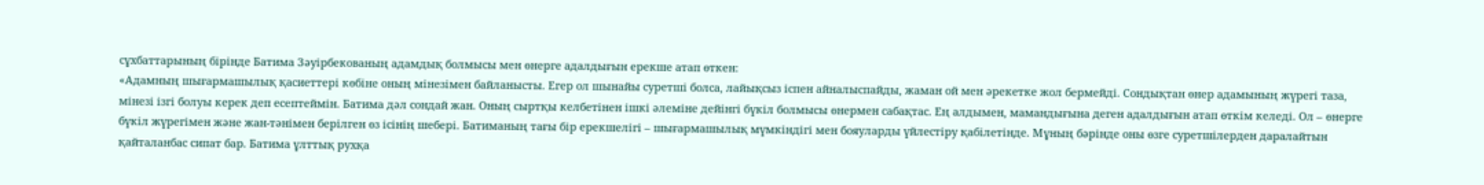сұхбаттарының бірінде Батима Зәуірбекованың адамдық болмысы мен өнерге адалдығын ерекше атап өткен:
«Адамның шығармашылық қасиеттері көбіне оның мінезімен байланысты. Егер ол шынайы суретші болса, лайықсыз іспен айналыспайды, жаман ой мен әрекетке жол бермейді. Сондықтан өнер адамының жүрегі таза, мінезі ізгі болуы керек деп есептеймін. Батима дәл сондай жан. Оның сыртқы келбетінен ішкі әлеміне дейінгі бүкіл болмысы өнермен сабақтас. Ең алдымен, мамандығына деген адалдығын атап өткім келеді. Ол – өнерге бүкіл жүрегімен және жан-тәнімен берілген өз ісінің шебері. Батиманың тағы бір ерекшелігі – шығармашылық мүмкіндігі мен бояуларды үйлестіру қабілетінде. Мұның бәрінде оны өзге суретшілерден даралайтын қайталанбас сипат бар. Батима ұлттық рухқа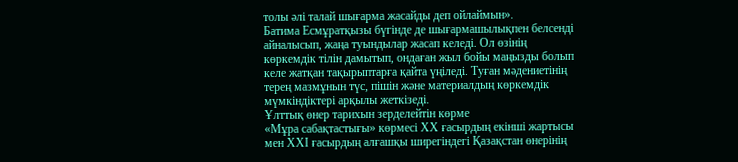толы әлі талай шығарма жасайды деп ойлаймын».
Батима Есмұратқызы бүгінде де шығармашылықпен белсенді айналысып, жаңа туындылар жасап келеді. Ол өзінің көркемдік тілін дамытып, ондаған жыл бойы маңызды болып келе жатқан тақырыптарға қайта үңіледі. Туған мәдениетінің терең мазмұнын түс, пішін және материалдың көркемдік мүмкіндіктері арқылы жеткізеді.
Ұлттық өнер тарихын зерделейтін көрме
«Мұра сабақтастығы» көрмесі ХХ ғасырдың екінші жартысы мен ХХІ ғасырдың алғашқы ширегіндегі Қазақстан өнерінің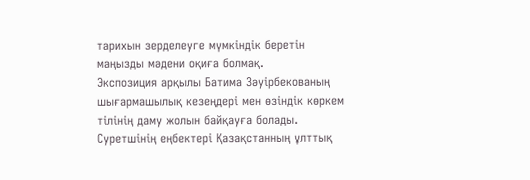тарихын зерделеуге мүмкіндік беретін маңызды мәдени оқиға болмақ.
Экспозиция арқылы Батима Зәуірбекованың шығармашылық кезеңдері мен өзіндік көркем тілінің даму жолын байқауға болады. Суретшінің еңбектері Қазақстанның ұлттық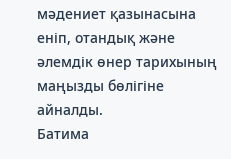мәдениет қазынасына еніп, отандық және әлемдік өнер тарихының маңызды бөлігіне айналды.
Батима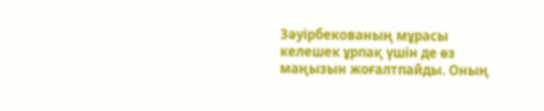Зәуірбекованың мұрасы келешек ұрпақ үшін де өз маңызын жоғалтпайды. Оның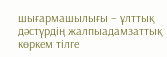шығармашылығы – ұлттық дәстүрдің жалпыадамзаттық көркем тілге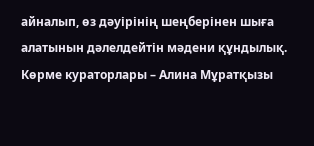айналып, өз дәуірінің шеңберінен шыға алатынын дәлелдейтін мәдени құндылық.
Көрме кураторлары – Алина Мұратқызы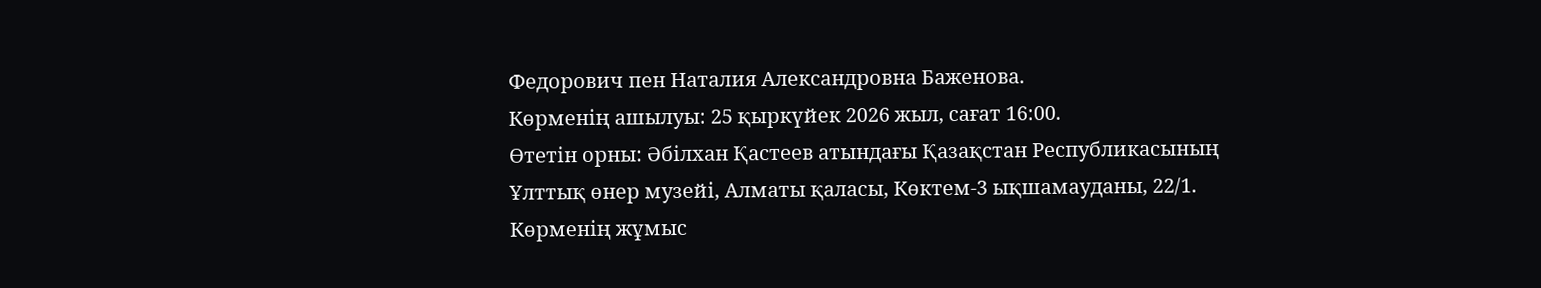Федорович пен Наталия Александровна Баженова.
Көрменің ашылуы: 25 қыркүйек 2026 жыл, сағат 16:00.
Өтетін орны: Әбілхан Қастеев атындағы Қазақстан Республикасының Ұлттық өнер музейі, Алматы қаласы, Көктем-3 ықшамауданы, 22/1.
Көрменің жұмыс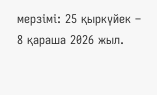мерзімі: 25 қыркүйек – 8 қараша 2026 жыл.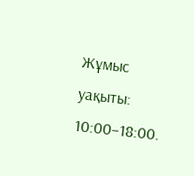Жұмыс уақыты: 10:00–18:00.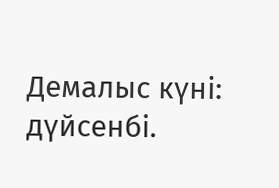Демалыс күні: дүйсенбі.